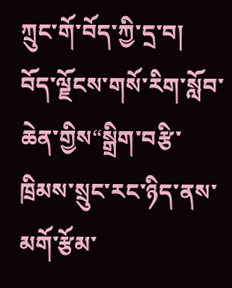ཀྲུང་གོ་བོད་ཀྱི་དྲ་བ།
བོད་ལྗོངས་གསོ་རིག་སློབ་ཆེན་གྱིས“སྒྲིག་བརྩི་ཁྲིམས་སྲུང་རང་ཉིད་ནས་མགོ་རྩོམ་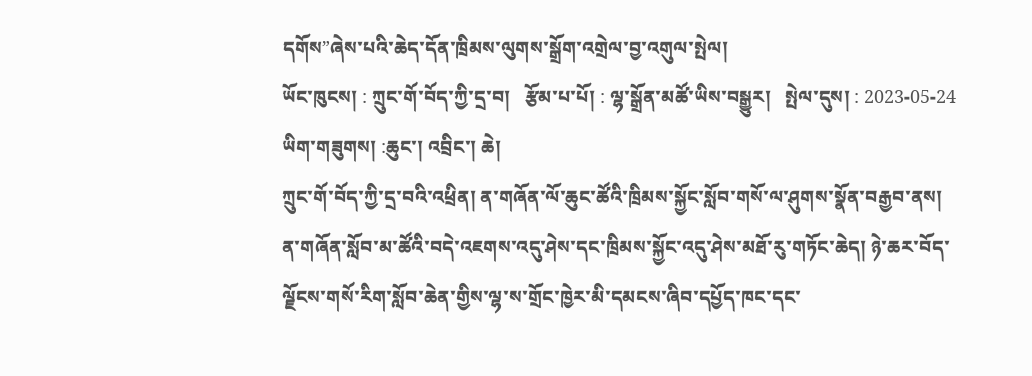དགོས”ཞེས་པའི་ཆེད་དོན་ཁྲིམས་ལུགས་སྒྲོག་འགྲེལ་བྱ་འགུལ་སྤེལ།
ཡོང་ཁུངས། : ཀྲུང་གོ་བོད་ཀྱི་དྲ་བ།   རྩོམ་པ་པོ། : ལྷ་སྒྲོན་མཚོ་ཡིས་བསྒྱུར།   སྤེལ་དུས། : 2023-05-24
ཡིག་གཟུགས། :ཆུང་། འབྲིང་། ཆེ།
ཀྲུང་གོ་བོད་ཀྱི་དྲ་བའི་འཕྲིན། ན་གཞོན་ལོ་ཆུང་ཚོའི་ཁྲིམས་སྐྱོང་སློབ་གསོ་ལ་ཤུགས་སྣོན་བརྒྱབ་ནས། ན་གཞོན་སློབ་མ་ཚོའི་བདེ་འཇགས་འདུ་ཤེས་དང་ཁྲིམས་སྐྱོང་འདུ་ཤེས་མཐོ་རུ་གཏོང་ཆེད། ཉེ་ཆར་བོད་ལྗོངས་གསོ་རིག་སློབ་ཆེན་གྱིས་ལྷ་ས་གྲོང་ཁྱེར་མི་དམངས་ཞིབ་དཔྱོད་ཁང་དང་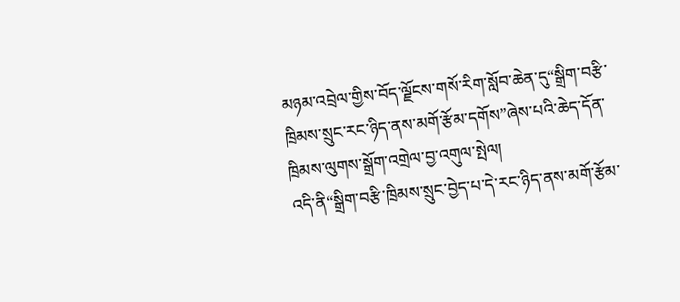མཉམ་འབྲེལ་གྱིས་བོད་ལྗོངས་གསོ་རིག་སློབ་ཆེན་དུ“སྒྲིག་བརྩི་ཁྲིམས་སྲུང་རང་ཉིད་ནས་མགོ་རྩོམ་དགོས”ཞེས་པའི་ཆེད་དོན་ཁྲིམས་ལུགས་སྒྲོག་འགྲེལ་བྱ་འགུལ་སྤེལ།
འདི་ནི“སྒྲིག་བརྩི་ཁྲིམས་སྲུང་བྱེད་པ་དེ་རང་ཉིད་ནས་མགོ་རྩོམ་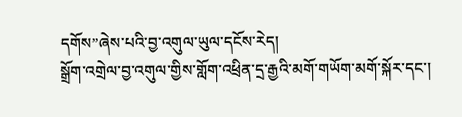དགོས”ཞེས་པའི་བྱ་འགུལ་ཡུལ་དངོས་རེད།
སྒྲོག་འགྲེལ་བྱ་འགུལ་གྱིས་གློག་འཕྲིན་དྲ་རྒྱའི་མགོ་གཡོག་མགོ་སྐོར་དང་།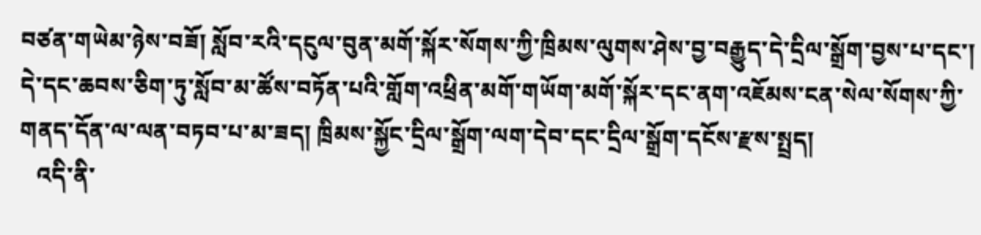བཙན་གཡེམ་ཉེས་བཟོ། སློབ་རའི་དངུལ་བུན་མགོ་སྐོར་སོགས་ཀྱི་ཁྲིམས་ལུགས་ཤེས་བྱ་བརྒྱུད་དེ་དྲིལ་སྒྲོག་བྱས་པ་དང་། དེ་དང་ཆབས་ཅིག་ཏུ་སློབ་མ་ཚོས་བཏོན་པའི་གློག་འཕྲིན་མགོ་གཡོག་མགོ་སྐོར་དང་ནག་འཇོམས་ངན་སེལ་སོགས་ཀྱི་གནད་དོན་ལ་ལན་བཏབ་པ་མ་ཟད། ཁྲིམས་སྐྱོང་དྲིལ་སྒྲོག་ལག་དེབ་དང་དྲིལ་སྒྲོག་དངོས་རྫས་སྤྲད།
   འདི་ནི་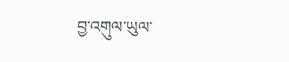བྱ་འགུལ་ཡུལ་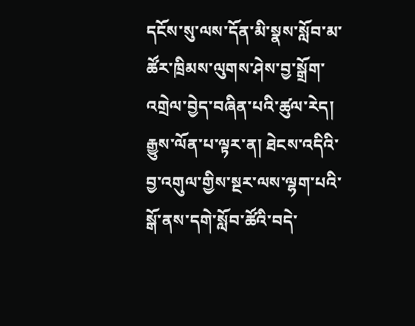དངོས་སུ་ལས་དོན་མི་སྣས་སློབ་མ་ཚོར་ཁྲིམས་ལུགས་ཤེས་བྱ་སྒྲོག་འགྲེལ་བྱེད་བཞིན་པའི་ཚུལ་རེད།
རྒྱུས་ལོན་པ་ལྟར་ན། ཐེངས་འདིའི་བྱ་འགུལ་གྱིས་སྔར་ལས་ལྷག་པའི་སྒོ་ནས་དགེ་སློབ་ཚོའི་བདེ་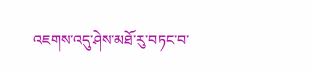འཇགས་འདུ་ཤེས་མཐོ་རུ་བཏང་བ་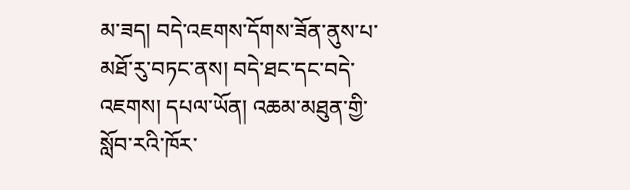མ་ཟད། བདེ་འཇགས་དོགས་ཟོན་ནུས་པ་མཐོ་རུ་བཏང་ནས། བདེ་ཐང་དང་བདེ་འཇགས། དཔལ་ཡོན། འཆམ་མཐུན་གྱི་སློབ་རའི་ཁོར་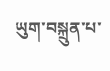ཡུག་བསྐྲུན་པ་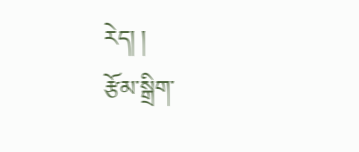རེད། །
རྩོམ་སྒྲིག་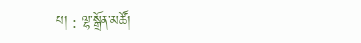པ། : ལྷ་སྒྲོན་མཚོ།